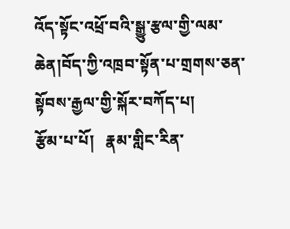འོད་སྟོང་འཕྲོ་བའི་སྒྱུ་རྩལ་གྱི་ལམ་ཆེན།བོད་ཀྱི་འཁྲབ་སྟོན་པ་གྲགས་ཅན་སྟོབས་རྒྱལ་གྱི་སྐོར་བཀོད་པ།
རྩོམ་པ་པོ།   རྣམ་གླིང་རིན་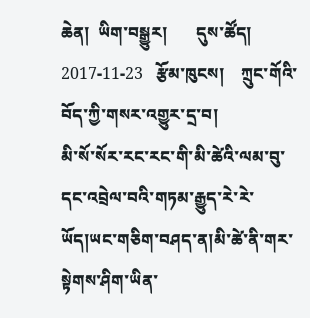ཆེན།  ཡིག་བསྒྱུར།       དུས་ཚོད།   2017-11-23   རྩོམ་ཁུངས།    ཀྲུང་གོའི་བོད་ཀྱི་གསར་འགྱུར་དྲ་བ།
མི་སོ་སོར་རང་རང་གི་མི་ཚེའི་ལམ་བུ་དང་འབྲེལ་བའི་གཏམ་རྒྱུད་རེ་རེ་ཡོད།ཡང་གཅིག་བཤད་ན།མི་ཚེ་ནི་གར་སྟེགས་ཤིག་ཡིན་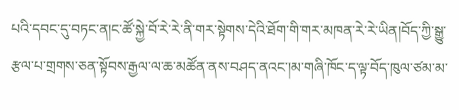པའི་དབང་དུ་བཏང་ན།ང་ཚོ་སྐྱེ་བོ་རེ་རེ་ནི་གར་སྟེགས་དེའི་ཐོག་གི་གར་མཁན་རེ་རེ་ཡིན།བོད་ཀྱི་སྒྱུ་རྩལ་པ་གྲགས་ཅན་སྟོབས་རྒྱལ་ལ་ཆ་མཚོན་ནས་བཤད་ནའང་།མ་གཞི་ཁོང་ད་ལྟ་བོད་ཁུལ་ཙམ་མ་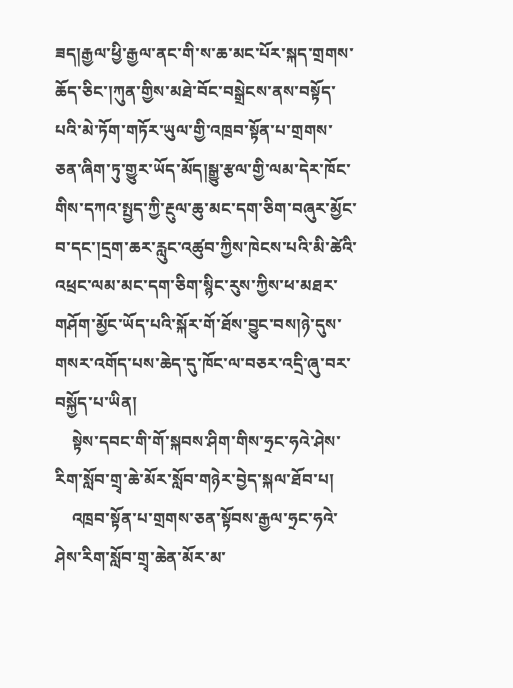ཟད།རྒྱལ་ཕྱི་རྒྱལ་ནང་གི་ས་ཆ་མང་པོར་སྐད་གྲགས་ཆོད་ཅིང་།ཀུན་གྱིས་མཐེ་བོང་བསྒྲེངས་ནས་བསྟོད་པའི་མེ་ཏོག་གཏོར་ཡུལ་གྱི་འཁྲབ་སྟོན་པ་གྲགས་ཅན་ཞིག་ཏུ་གྱུར་ཡོད་མོད།སྒྱུ་རྩལ་གྱི་ལམ་དེར་ཁོང་གིས་དཀའ་སྤྱད་ཀྱི་རྔུལ་ཆུ་མང་དག་ཅིག་བཞུར་མྱོང་བ་དང་།དྲག་ཆར་རླུང་འཚུབ་ཀྱིས་ཁེངས་པའི་མི་ཚེའི་འཕྲང་ལམ་མང་དག་ཅིག་སྙིང་རུས་ཀྱིས་ཕ་མཐར་གཤོག་མྱོང་ཡོད་པའི་སྐོར་གོ་ཐོས་བྱུང་བས།ཉེ་དུས་གསར་འགོད་པས་ཆེད་དུ་ཁོང་ལ་བཅར་འདྲི་ཞུ་བར་བསྐྱོད་པ་ཡིན།
    སྟེས་དབང་གི་གོ་སྐབས་ཤིག་གིས་ཧྲང་ཧའེ་ཤེས་རིག་སློབ་གྲྭ་ཆེ་མོར་སློབ་གཉེར་བྱེད་སྐལ་ཐོབ་པ།
    འཁྲབ་སྟོན་པ་གྲགས་ཅན་སྟོབས་རྒྱལ་ཧྲང་ཧའེ་ཤེས་རིག་སློབ་གྲྭ་ཆེན་མོར་མ་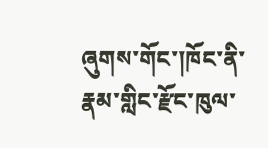ཞུགས་གོང་།ཁོང་ནི་རྣམ་གླིང་རྫོང་ཁུལ་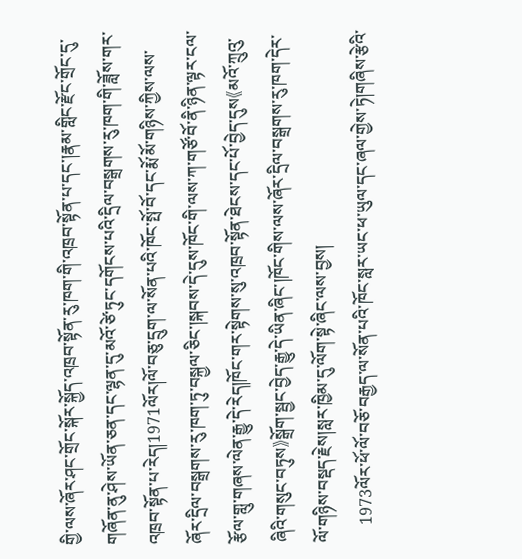གྱི་ལས་ཞོར་ཤང་གྲོང་སྐོར་སྐྱོད་འཁྲབ་སྟོན་རུ་ཁག་གི་འཁྲབ་སྟོན་པ་དང་།རྣམ་གླིང་རྫོང་གྲོང་དུ་གཞོན་ནུ་ཤེས་ཡོན་ཅན་དང་ལྷན་དུ་མའོ་ཙེ་ཏུང་དགོངས་པའི་དྲིལ་བསྒྲགས་རུ་ཁག་གི་ཟློས་གར་འཁྲབ་སྟོན་པ་རེད།1971ལོར།ལོ་བཅུ་དྲུག་ལ་སོན་པའི་ཁོང་སྤོ་བོ་དང་རྨོ་མོ་གཉིས་ཀྱིས་ལས་ཞོར་དྲིལ་བསྒྲགས་རུ་ཁག་ཏུ་བསྐྱལ་ཅིང་།སྐབས་དེ་དུས་ཁོང་གི་ལས་ཀ་གཙོ་བོ་ནི་ཉིན་ལྟར་ངལ་རྩོལ་གླུ་གཞས་ལེན་རྒྱུ་དེ་རེད།ཁོང་གར་སྟེགས་སུ་འཁྲབ་སྟོན་ཐེངས་དང་པོ་བྱེད་དུས《མའོ་ཀྲུའུ་ཞིའི་གསུང་བཏུས》སྒྲོག་སྦྱང་བྱེད་རྒྱུ་དེ་ཡིན་ཞིང་།ཁོང་གིས་ལས་ཞོར་དྲིལ་བསྒྲགས་རུ་ཁག་དེར་ལོ་གཉིས་བསྡད་རྗེས།སླར་ཁྱིམ་དུ་ལོག་སྟེ་ཞིང་ལས་བྱས།
    1973ལོར་ཕོ་ལོ་བཅོ་བརྒྱད་ལ་སོན་པའི་ཁོང་སླར་ཡང་ཕ་ཡུལ་དང་ཞལ་གྱེས་ཏེ།གཞིས་རྩེའི་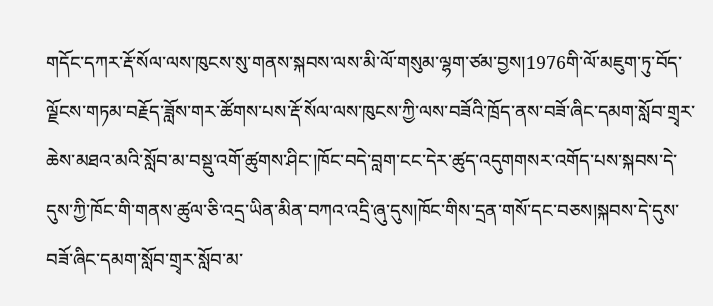གདོང་དཀར་རྡོ་སོལ་ལས་ཁུངས་སུ་གནས་སྐབས་ལས་མི་ལོ་གསུམ་ལྷག་ཙམ་བྱས།1976གི་ལོ་མཇུག་ཏུ་བོད་ལྗོངས་གཏམ་བརྗོད་ཟློས་གར་ཚོགས་པས་རྡོ་སོལ་ལས་ཁུངས་ཀྱི་ལས་བཟོའི་ཁྲོད་ནས་བཟོ་ཞིང་དམག་སློབ་གྲྭར་ཆེས་མཐའ་མའི་སློབ་མ་བསྡུ་འགོ་ཚུགས་ཤིང་།ཁོང་བདེ་བླག་ངང་དེར་ཚུད་འདུགགསར་འགོད་པས་སྐབས་དེ་དུས་ཀྱི་ཁོང་གི་གནས་ཚུལ་ཅི་འདྲ་ཡིན་མིན་བཀའ་འདྲི་ཞུ་དུས།ཁོང་གིས་དྲན་གསོ་དང་བཅས།སྐབས་དེ་དུས་བཟོ་ཞིང་དམག་སློབ་གྲྭར་སློབ་མ་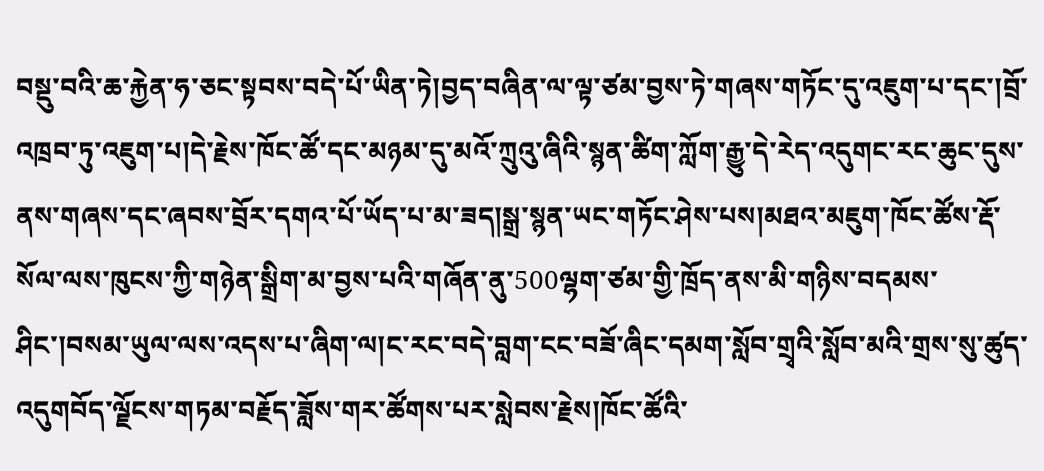བསྡུ་བའི་ཆ་རྐྱེན་ཧ་ཅང་སྟབས་བདེ་པོ་ཡིན་ཏེ།བྱད་བཞིན་ལ་ལྟ་ཙམ་བྱས་ཏེ་གཞས་གཏོང་དུ་འཇུག་པ་དང་།བྲོ་འཁྲབ་ཏུ་འཇུག་པ།དེ་རྗེས་ཁོང་ཚོ་དང་མཉམ་དུ་མའོ་ཀྲུའུ་ཞིའི་སྙན་ཚིག་ཀློག་རྒྱུ་དེ་རེད་འདུགང་རང་ཆུང་དུས་ནས་གཞས་དང་ཞབས་བྲོར་དགའ་པོ་ཡོད་པ་མ་ཟད།སྒྲ་སྙན་ཡང་གཏོང་ཤེས་པས།མཐའ་མཇུག་ཁོང་ཚོས་རྡོ་སོལ་ལས་ཁུངས་ཀྱི་གཉེན་སྒྲིག་མ་བྱས་པའི་གཞོན་ནུ་500ལྷག་ཙམ་གྱི་ཁྲོད་ནས་མི་གཉིས་བདམས་ཤིང་།བསམ་ཡུལ་ལས་འདས་པ་ཞིག་ལ།ང་རང་བདེ་བླག་ངང་བཟོ་ཞིང་དམག་སློབ་གྲྭའི་སློབ་མའི་གྲས་སུ་ཚུད་འདུགབོད་ལྗོངས་གཏམ་བརྗོད་ཟློས་གར་ཚོགས་པར་སླེབས་རྗེས།ཁོང་ཚོའི་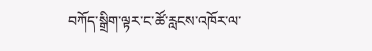བཀོད་སྒྲིག་ལྟར་ང་ཚོ་རླངས་འཁོར་ལ་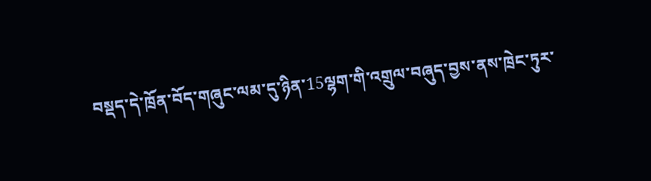བསྡད་དེ་ཁྲོན་བོད་གཞུང་ལམ་དུ་ཉིན་15ལྷག་གི་འགྲུལ་བཞུད་བྱས་ནས་ཁྲེང་ཏུར་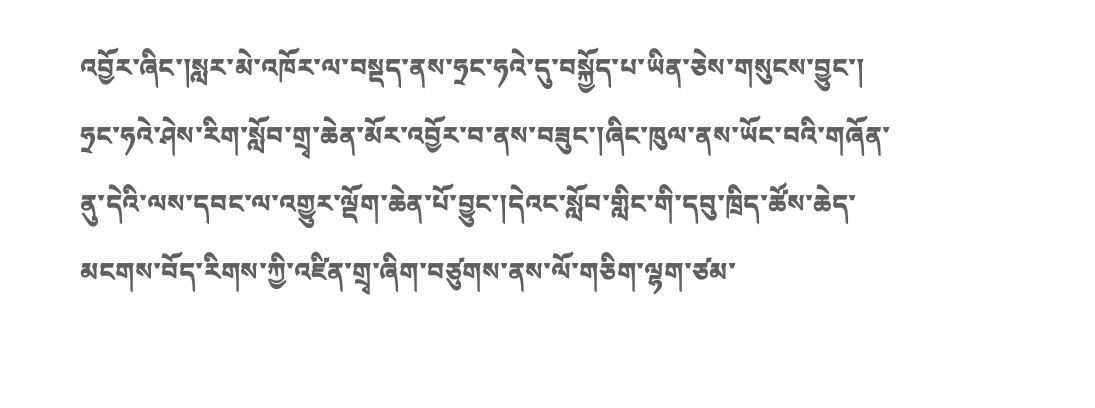འབྱོར་ཞིང་།སླར་མེ་འཁོར་ལ་བསྡད་ནས་ཧྲང་ཧའེ་དུ་བསྐྱོད་པ་ཡིན་ཅེས་གསུངས་བྱུང་།
ཧྲང་ཧའེ་ཤེས་རིག་སློབ་གྲྭ་ཆེན་མོར་འབྱོར་བ་ནས་བཟུང་།ཞིང་ཁུལ་ནས་ཡོང་བའི་གཞོན་ནུ་དེའི་ལས་དབང་ལ་འགྱུར་ལྡོག་ཆེན་པོ་བྱུང་།དེའང་སློབ་གླིང་གི་དབུ་ཁྲིད་ཚོས་ཆེད་མངགས་བོད་རིགས་ཀྱི་འཛིན་གྲྭ་ཞིག་བཙུགས་ནས་ལོ་གཅིག་ལྷག་ཙམ་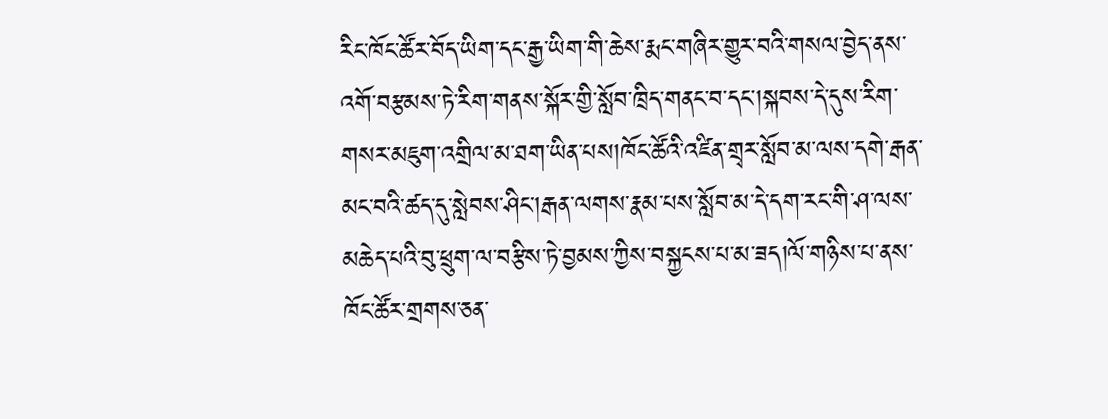རིང་ཁོང་ཚོར་བོད་ཡིག་དང་རྒྱ་ཡིག་གི་ཆེས་རྨང་གཞིར་གྱུར་བའི་གསལ་བྱེད་ནས་འགོ་བརྩམས་ཏེ་རིག་གནས་སྐོར་གྱི་སློབ་ཁྲིད་གནང་བ་དང་།སྐབས་དེ་དུས་རིག་གསར་མཇུག་འགྲིལ་མ་ཐག་ཡིན་པས།ཁོང་ཚོའི་འཛིན་གྲྭར་སློབ་མ་ལས་དགེ་རྒན་མང་བའི་ཚད་དུ་སླེབས་ཤིང་།རྒན་ལགས་རྣམ་པས་སློབ་མ་དེ་དག་རང་གི་ཤ་ལས་མཆེད་པའི་བུ་ཕྲུག་ལ་བརྩིས་ཏེ་བྱམས་ཀྱིས་བསྐྱངས་པ་མ་ཟད།ལོ་གཉིས་པ་ནས་ཁོང་ཚོར་གྲགས་ཅན་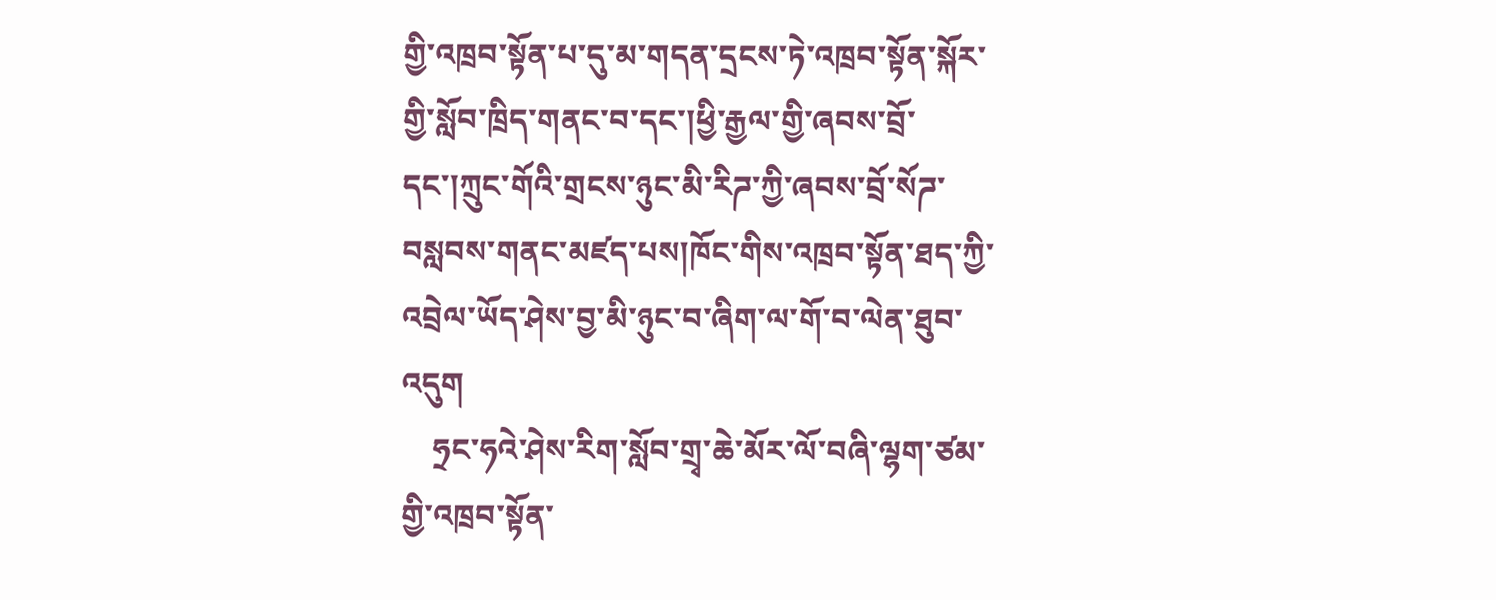གྱི་འཁྲབ་སྟོན་པ་དུ་མ་གདན་དྲངས་ཏེ་འཁྲབ་སྟོན་སྐོར་གྱི་སློབ་ཁྲིད་གནང་བ་དང་།ཕྱི་རྒྱལ་གྱི་ཞབས་བྲོ་དང་།ཀྲུང་གོའི་གྲངས་ཉུང་མི་རིཌ་ཀྱི་ཞབས་བྲོ་སོཌ་བསླབས་གནང་མཛད་པས།ཁོང་གིས་འཁྲབ་སྟོན་ཐད་ཀྱི་འབྲེལ་ཡོད་ཤེས་བྱ་མི་ཉུང་བ་ཞིག་ལ་གོ་བ་ལེན་ཐུབ་འདུག
    ཧྲང་ཧའེ་ཤེས་རིག་སློབ་གྲྭ་ཆེ་མོར་ལོ་བཞི་ལྷག་ཙམ་གྱི་འཁྲབ་སྟོན་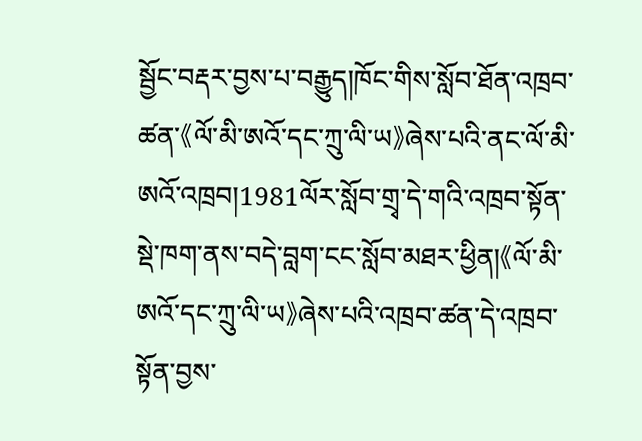སྦྱོང་བརྡར་བྱས་པ་བརྒྱུད།ཁོང་གིས་སློབ་ཐོན་འཁྲབ་ཚན་《ལོ་མི་ཨའོ་དང་ཀྲུ་ལི་ཡ》ཞེས་པའི་ནང་ལོ་མི་ཨའོ་འཁྲབ།1981ལོར་སློབ་གྲྭ་དེ་གའི་འཁྲབ་སྟོན་སྡེ་ཁག་ནས་བདེ་བླག་ངང་སློབ་མཐར་ཕྱིན།《ལོ་མི་ཨའོ་དང་ཀྲུ་ལི་ཡ》ཞེས་པའི་འཁྲབ་ཚན་དེ་འཁྲབ་སྟོན་བྱས་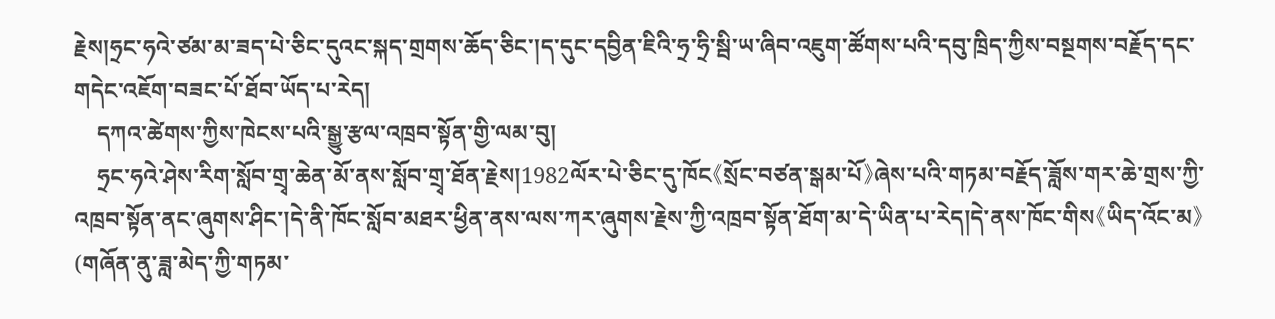རྗེས།ཧྲང་ཧའེ་ཙམ་མ་ཟད་པེ་ཅིང་དུའང་སྐད་གྲགས་ཆོད་ཅིང་།ད་དུང་དབྱིན་ཇིའི་ཧྲ་ཧྲི་སྦི་ཡ་ཞིབ་འཇུག་ཚོགས་པའི་དབུ་ཁྲིད་ཀྱིས་བསྔགས་བརྗོད་དང་གདེང་འཇོག་བཟང་པོ་ཐོབ་ཡོད་པ་རེད།
    དཀའ་ཚེགས་ཀྱིས་ཁེངས་པའི་སྒྱུ་རྩལ་འཁྲབ་སྟོན་གྱི་ལམ་བུ།
    ཧྲང་ཧའེ་ཤེས་རིག་སློབ་གྲྭ་ཆེན་མོ་ནས་སློབ་གྲྭ་ཐོན་རྗེས།1982ལོར་པེ་ཅིང་དུ་ཁོང《སྲོང་བཙན་སྒམ་པོ》ཞེས་པའི་གཏམ་བརྗོད་ཟློས་གར་ཆེ་གྲས་ཀྱི་འཁྲབ་སྟོན་ནང་ཞུགས་ཤིང་།དེ་ནི་ཁོང་སློབ་མཐར་ཕྱིན་ནས་ལས་ཀར་ཞུགས་རྗེས་ཀྱི་འཁྲབ་སྟོན་ཐོག་མ་དེ་ཡིན་པ་རེད།དེ་ནས་ཁོང་གིས《ཡིད་འོང་མ》(གཞོན་ནུ་ཟླ་མེད་ཀྱི་གཏམ་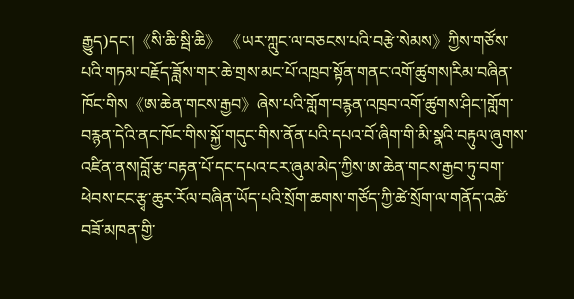རྒྱུད)དང་།《སི་ཆི་སྦི་ཆི》 《ཡར་ཀླུང་ལ་བཅངས་པའི་བརྩེ་སེམས》ཀྱིས་གཙོས་པའི་གཏམ་བརྗོད་ཟློས་གར་ཆེ་གྲས་མང་པོ་འཁྲབ་སྟོན་གནང་འགོ་ཚུགས།རིམ་བཞིན་ཁོང་གིས《ཨ་ཆེན་གངས་རྒྱབ》ཞེས་པའི་གློག་བརྙན་འཁྲབ་འགོ་ཚུགས་ཤིང་།གློག་བརྙན་དེའི་ནང་ཁོང་གིས་སྐྱོ་གདུང་གིས་ནོན་པའི་དཔའ་བོ་ཞིག་གི་མི་སྣའི་བརྟུལ་ཞུགས་འཛིན་ནས།བློ་རྩ་བརྟན་པོ་དང་དཔའ་ངར་ཞུམ་མེད་ཀྱིས་ཨ་ཆེན་གངས་རྒྱབ་ཏུ་བག་ཕེབས་ངང་རྩྭ་ཆུར་རོལ་བཞིན་ཡོད་པའི་སྲོག་ཆགས་གཙོད་ཀྱི་ཚེ་སྲོག་ལ་གནོད་འཚེ་བཟོ་མཁན་གྱི་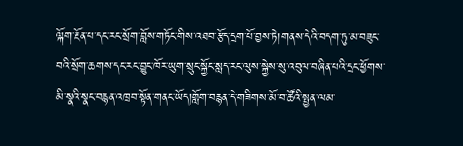ལྐོག་རྔོན་པ་དང་རང་སྲོག་བློས་གཏོང་གིས་འཐབ་རྩོད་དྲག་པོ་བྱས་ཏེ།གནས་དེའི་བདག་ཏུ་མ་བཟུང་བའི་སྲོག་ཆགས་དང་རང་བྱུང་ཁོར་ཡུག་སྲུང་སྐྱོང་སླད་རང་ལུས་སྐྱེས་སུ་འབུལ་བཞིན་པའི་དྲང་ཕྱོགས་མི་སྣའི་སྣང་བརྙན་འཁྲབ་སྟོན་གནང་ཡོད།གློག་བརྙན་དེ་གཟིགས་མོ་བ་ཚོའི་སྤྱན་ལམ་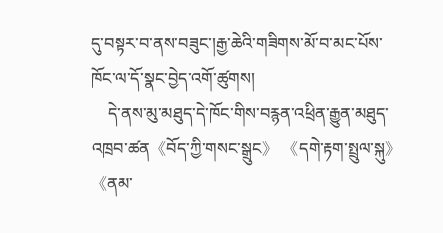དུ་བསྟར་བ་ནས་བཟུང་།རྒྱ་ཆེའི་གཟིགས་མོ་བ་མང་པོས་ཁོང་ལ་དོ་སྣང་བྱེད་འགོ་ཚུགས།
    དེ་ནས་མུ་མཐུད་དེ་ཁོང་གིས་བརྙན་འཕྲིན་རྒྱུན་མཐུད་འཁྲབ་ཚན《བོད་ཀྱི་གསང་སྒྲུང》 《དགེ་རྟག་སྤྲུལ་སྐུ》 《ནམ་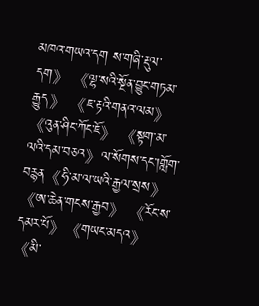མཁའ་གཡའ་དག ས་གཞི་རྡུལ་དག》 《ལྷ་སའི་སྔོན་བྱུང་གཏམ་རྒྱུད》 《ཇ་རྟའི་གནའ་ལམ》 《འུན་ཤིང་ཀོང་ཇོ》 《སྟག་མ་ལའི་དམ་བཅའ》ལ་སོགས་དང་།གློག་བརྙན《ཧི་མ་ལ་ཡའི་རྒྱལ་སྲས》 《ཨ་ཆེན་གངས་རྒྱབ》 《རོང་ས་དམར་པོ》《གཡང་མདའ》 《མི་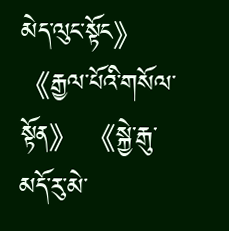མེད་ལུང་སྟོང》 《རྒྱལ་པོའི་གསོལ་སྟོན》 《སྐྱེ་རྒུ་མདོ་རུ་མེ་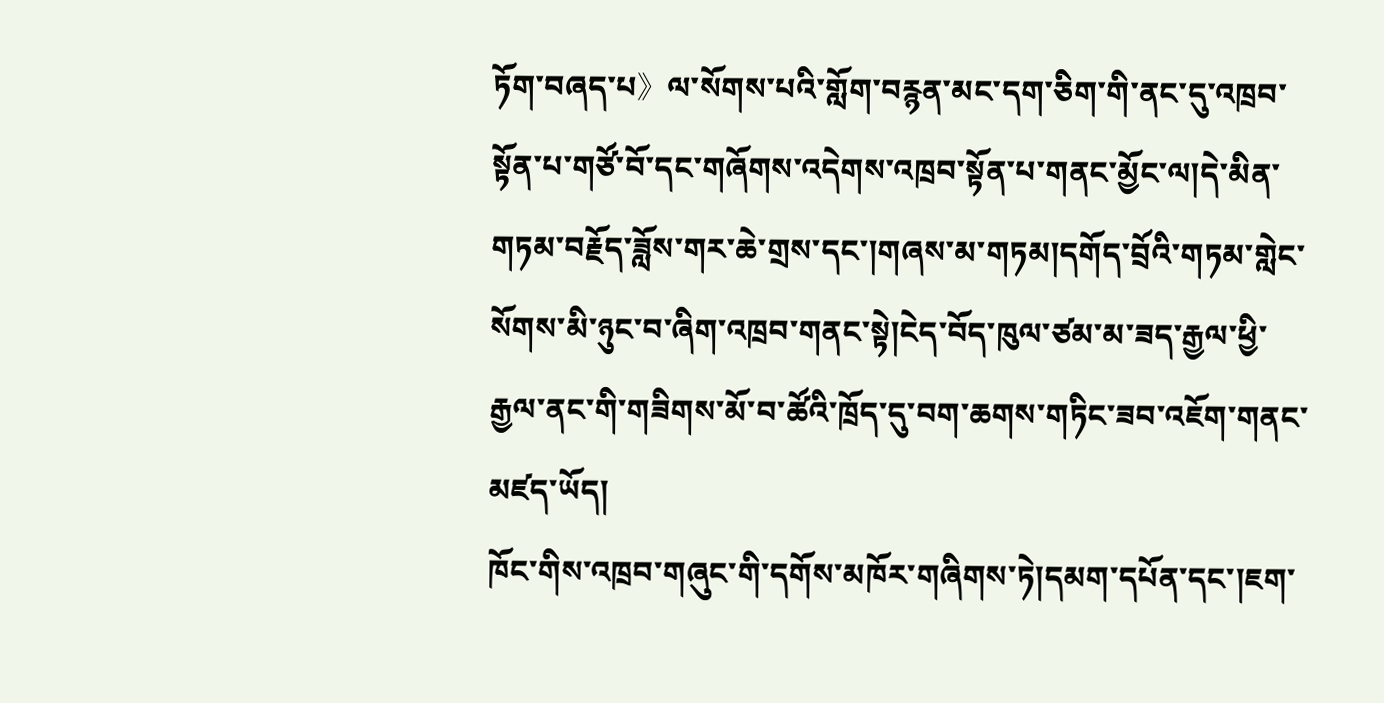ཏོག་བཞད་པ》ལ་སོགས་པའི་གློག་བརྙན་མང་དག་ཅིག་གི་ནང་དུ་འཁྲབ་སྟོན་པ་གཙོ་བོ་དང་གཞོགས་འདེགས་འཁྲབ་སྟོན་པ་གནང་མྱོང་ལ།དེ་མིན་གཏམ་བརྗོད་ཟློས་གར་ཆེ་གྲས་དང་།གཞས་མ་གཏམ།དགོད་བྲོའི་གཏམ་གླེང་སོགས་མི་ཉུང་བ་ཞིག་འཁྲབ་གནང་སྟེ།ངེད་བོད་ཁུལ་ཙམ་མ་ཟད་རྒྱལ་ཕྱི་རྒྱལ་ནང་གི་གཟིགས་མོ་བ་ཚོའི་ཁྲོད་དུ་བག་ཆགས་གཏིང་ཟབ་འཇོག་གནང་མཛད་ཡོད།
ཁོང་གིས་འཁྲབ་གཞུང་གི་དགོས་མཁོར་གཞིགས་ཏེ།དམག་དཔོན་དང་།ཇག་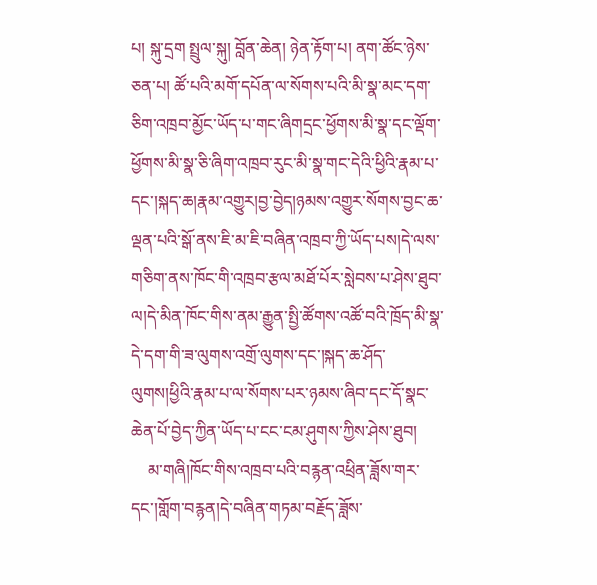པ། སྐུ་དྲག སྤྲུལ་སྐུ། བློན་ཆེན། ཉེན་རྟོག་པ། ནག་ཚོང་ཉེས་ཅན་པ། ཚོ་པའི་མགོ་དཔོན་ལ་སོགས་པའི་མི་སྣ་མང་དག་ཅིག་འཁྲབ་མྱོང་ཡོད་པ་གང་ཞིགདྲང་ཕྱོགས་མི་སྣ་དང་ལྡོག་ཕྱོགས་མི་སྣ་ཅི་ཞིག་འཁྲབ་རུང་མི་སྣ་གང་དེའི་ཕྱིའི་རྣམ་པ་དང་།སྐད་ཆ།རྣམ་འགྱུར།བྱ་བྱེད།ཉམས་འགྱུར་སོགས་བྱང་ཆ་ལྡན་པའི་སྒོ་ནས་ཇི་མ་ཇི་བཞིན་འཁྲབ་ཀྱི་ཡོད་པས།དེ་ལས་གཅིག་ནས་ཁོང་གི་འཁྲབ་རྩལ་མཐོ་པོར་སླེབས་པ་ཤེས་ཐུབ་ལ།དེ་མིན་ཁོང་གིས་ནམ་རྒྱུན་སྤྱི་ཚོགས་འཚོ་བའི་ཁྲོད་མི་སྣ་དེ་དག་གི་ཟ་ལུགས་འགྲོ་ལུགས་དང་།སྐད་ཆ་ཤོད་ལུགས།ཕྱིའི་རྣམ་པ་ལ་སོགས་པར་ཉམས་ཞིབ་དང་དོ་སྣང་ཆེན་པོ་བྱེད་ཀྱིན་ཡོད་པ་ངང་ངམ་ཤུགས་ཀྱིས་ཤེས་ཐུབ།
    མ་གཞི།ཁོང་གིས་འཁྲབ་པའི་བརྙན་འཕྲིན་ཟློས་གར་དང་།གློག་བརྙན།དེ་བཞིན་གཏམ་བརྗོད་ཟློས་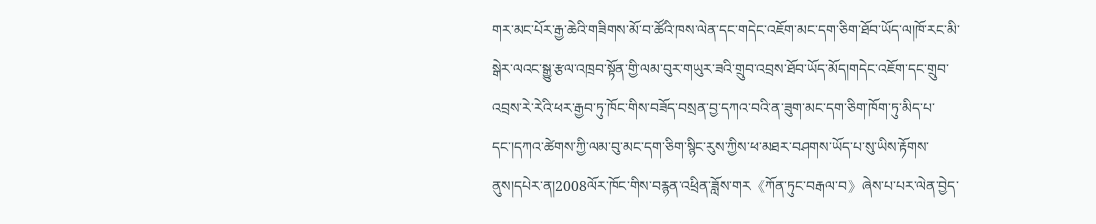གར་མང་པོར་རྒྱ་ཆེའི་གཟིགས་མོ་བ་ཚོའི་ཁས་ལེན་དང་གདེང་འཇོག་མང་དག་ཅིག་ཐོབ་ཡོད་ལ།ཁོ་རང་མི་སྒེར་ལའང་སྒྱུ་རྩལ་འཁྲབ་སྟོན་གྱི་ལམ་བུར་གཡུར་ཟའི་གྲུབ་འབྲས་ཐོབ་ཡོད་མོད།གདེང་འཇོག་དང་གྲུབ་འབྲས་རེ་རེའི་ཕར་རྒྱབ་ཏུ་ཁོང་གིས་བཟོད་བསྲན་བྱ་དཀའ་བའི་ན་ཟུག་མང་དག་ཅིག་ཁོག་ཏུ་མིད་པ་དང་།དཀའ་ཚེགས་ཀྱི་ལམ་བུ་མང་དག་ཅིག་སྙིང་རུས་ཀྱིས་ཕ་མཐར་བཤགས་ཡོད་པ་སུ་ཡིས་རྟོགས་ནུས།དཔེར་ན།2008ལོར་ཁོང་གིས་བརྙན་འཕྲིན་ཟློས་གར《ཀོན་ཏུང་བརྒལ་བ》ཞེས་པ་པར་ལེན་བྱེད་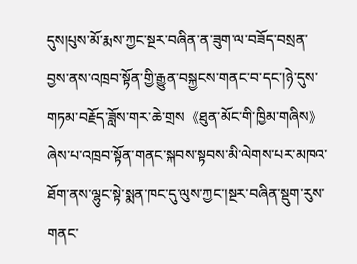དུས།པུས་མོ་རྨས་ཀྱང་སྔར་བཞིན་ན་ཟུག་ལ་བཟོད་བསྲན་བྱས་ནས་འཁྲབ་སྟོན་གྱི་རྒྱུན་བསྐྱངས་གནང་བ་དང་།ཉེ་དུས་གཏམ་བརྗོད་ཟློས་གར་ཆེ་གྲས《ཐུན་མོང་གི་ཁྱིམ་གཞིས》ཞེས་པ་འཁྲབ་སྟོན་གནང་སྐབས་སྟབས་མི་ལེགས་པར་མཁའ་ཐོག་ནས་ལྷུང་སྟེ་སྨན་ཁང་དུ་ལུས་ཀྱང་།སྔར་བཞིན་སྡུག་རུས་གནང་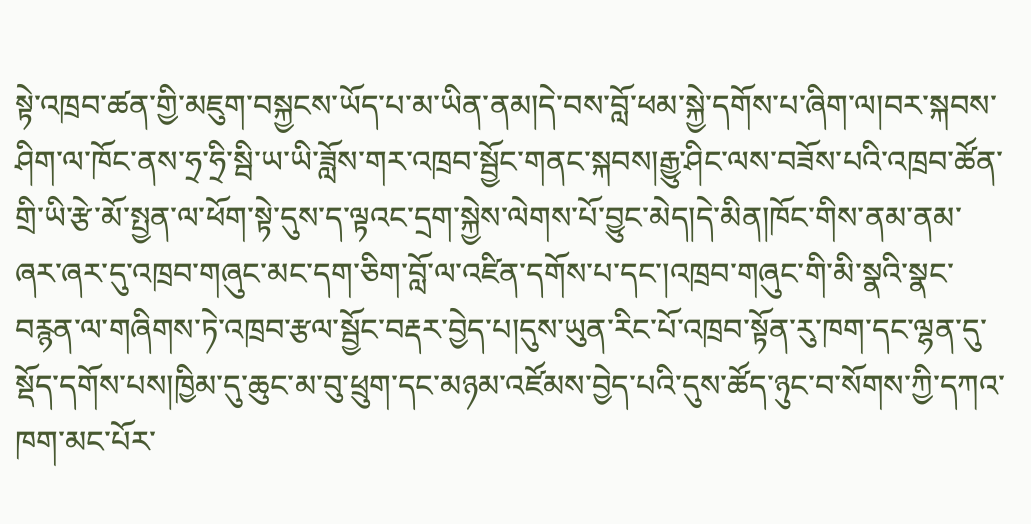སྟེ་འཁྲབ་ཚན་གྱི་མཇུག་བསྐྱངས་ཡོད་པ་མ་ཡིན་ནམ།དེ་བས་བློ་ཕམ་སྐྱེ་དགོས་པ་ཞིག་ལ།བར་སྐབས་ཤིག་ལ་ཁོང་ནས་ཧྲ་ཧྲི་སྦི་ཡ་ཡི་ཟློས་གར་འཁྲབ་སྦྱོང་གནང་སྐབས།རྒྱུ་ཤིང་ལས་བཟོས་པའི་འཁྲབ་ཚོན་གྲི་ཡི་རྩེ་མོ་སྤྱན་ལ་ཕོག་སྟེ་དུས་ད་ལྟའང་དྲག་སྐྱེས་ལེགས་པོ་བྱུང་མེད།དེ་མིན།ཁོང་གིས་ནམ་ནམ་ཞར་ཞར་དུ་འཁྲབ་གཞུང་མང་དག་ཅིག་བློ་ལ་འཛིན་དགོས་པ་དང་།འཁྲབ་གཞུང་གི་མི་སྣའི་སྣང་བརྙན་ལ་གཞིགས་ཏེ་འཁྲབ་རྩལ་སྦྱོང་བརྡར་བྱེད་པ།དུས་ཡུན་རིང་པོ་འཁྲབ་སྟོན་རུ་ཁག་དང་ལྷན་དུ་སྡོད་དགོས་པས།ཁྱིམ་དུ་ཆུང་མ་བུ་ཕྲུག་དང་མཉམ་འཛོམས་བྱེད་པའི་དུས་ཚོད་ཉུང་བ་སོགས་ཀྱི་དཀའ་ཁག་མང་པོར་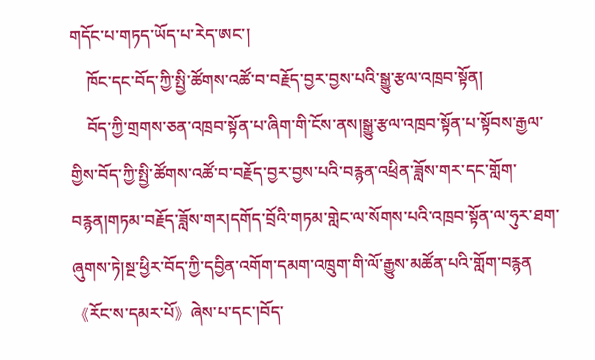གདོང་པ་གཏད་ཡོད་པ་རེད་ཨང་།
    ཁོང་དང་བོད་ཀྱི་སྤྱི་ཚོགས་འཚོ་བ་བརྗོད་བྱར་བྱས་པའི་སྒྱུ་རྩལ་འཁྲབ་སྟོན།
    བོད་ཀྱི་གྲགས་ཅན་འཁྲབ་སྟོན་པ་ཞིག་གི་ངོས་ནས།སྒྱུ་རྩལ་འཁྲབ་སྟོན་པ་སྟོབས་རྒྱལ་གྱིས་བོད་ཀྱི་སྤྱི་ཚོགས་འཚོ་བ་བརྗོད་བྱར་བྱས་པའི་བརྙན་འཕྲིན་ཟློས་གར་དང་གློག་བརྙན།གཏམ་བརྗོད་ཟློས་གར།དགོད་བྲོའི་གཏམ་གླེང་ལ་སོགས་པའི་འཁྲབ་སྟོན་ལ་ཧུར་ཐག་ཞུགས་ཏེ།སྔ་ཕྱིར་བོད་ཀྱི་དབྱིན་འགོག་དམག་འཁྲུག་གི་ལོ་རྒྱུས་མཚོན་པའི་གློག་བརྙན《རོང་ས་དམར་པོ》ཞེས་པ་དང་།བོད་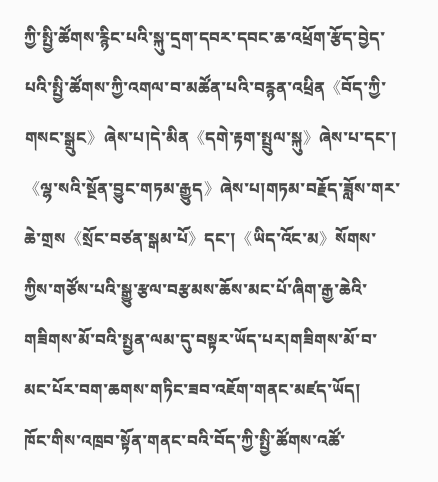ཀྱི་སྤྱི་ཚོགས་རྙིང་པའི་སྐུ་དྲག་དབར་དབང་ཆ་འཕྲོག་རྩོད་བྱེད་པའི་སྤྱི་ཚོགས་ཀྱི་འགལ་བ་མཚོན་པའི་བརྙན་འཕྲིན《བོད་ཀྱི་གསང་སྒྲུང》ཞེས་པ།དེ་མིན《དགེ་རྟག་སྤྲུལ་སྐུ》ཞེས་པ་དང་།《ལྷ་སའི་སྔོན་བྱུང་གཏམ་རྒྱུད》ཞེས་པ།གཏམ་བརྗོད་ཟློས་གར་ཆེ་གྲས《སྲོང་བཙན་སྒམ་པོ》དང་།《ཡིད་འོང་མ》སོགས་ཀྱིས་གཙོས་པའི་སྒྱུ་རྩལ་བརྩམས་ཆོས་མང་པོ་ཞིག་རྒྱ་ཆེའི་གཟིགས་མོ་བའི་སྤྱན་ལམ་དུ་བསྟར་ཡོད་པར།གཟིགས་མོ་བ་མང་པོར་བག་ཆགས་གཏིང་ཟབ་འཇོག་གནང་མཛད་ཡོད།
ཁོང་གིས་འཁྲབ་སྟོན་གནང་བའི་བོད་ཀྱི་སྤྱི་ཚོགས་འཚོ་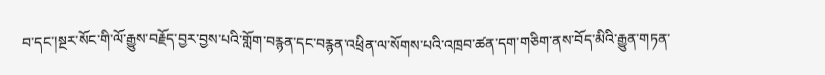བ་དང་།སྔར་སོང་གི་ལོ་རྒྱུས་བརྗོད་བྱར་བྱས་པའི་གློག་བརྙན་དང་བརྙན་འཕྲིན་ལ་སོགས་པའི་འཁྲབ་ཚན་དག་གཅིག་ནས་བོད་མིའི་རྒྱུན་གཏན་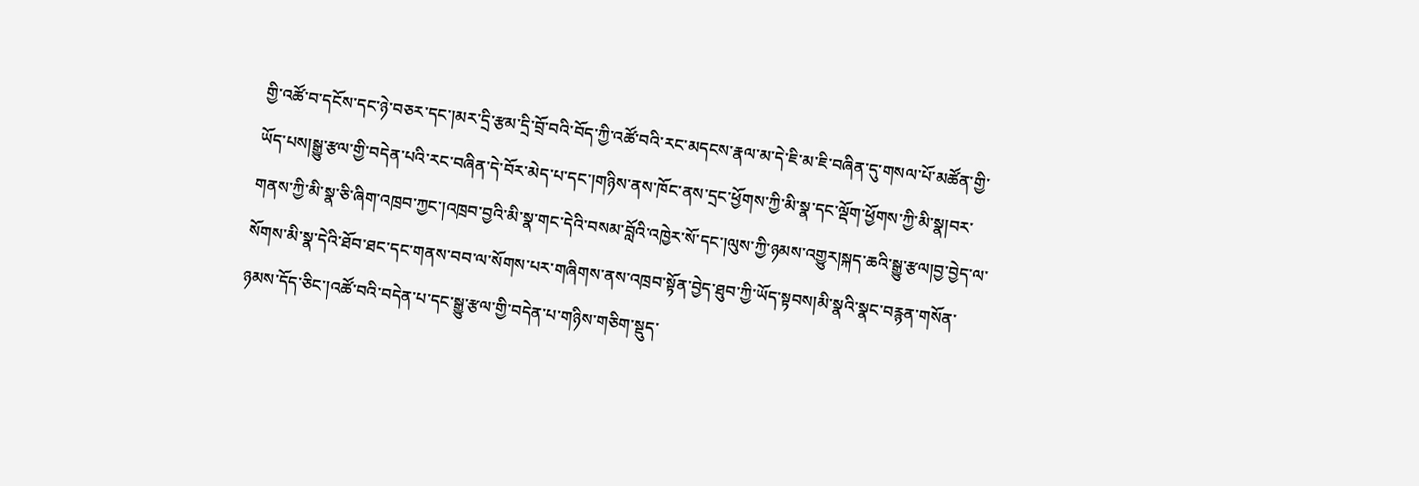གྱི་འཚོ་བ་དངོས་དང་ཉེ་བཅར་དང་།མར་དྲི་རྩམ་དྲི་བྲོ་བའི་བོད་ཀྱི་འཚོ་བའི་རང་མདངས་རྣལ་མ་དེ་ཇི་མ་ཇི་བཞིན་དུ་གསལ་པོ་མཚོན་གྱི་ཡོད་པས།སྒྱུ་རྩལ་གྱི་བདེན་པའི་རང་བཞིན་དེ་བོར་མེད་པ་དང་།གཉིས་ནས་ཁོང་ནས་དྲང་ཕྱོགས་ཀྱི་མི་སྣ་དང་ལྡོག་ཕྱོགས་ཀྱི་མི་སྣ།བར་གནས་ཀྱི་མི་སྣ་ཅི་ཞིག་འཁྲབ་ཀྱང་།འཁྲབ་བྱའི་མི་སྣ་གང་དེའི་བསམ་བློའི་འཁྱེར་སོ་དང་།ལུས་ཀྱི་ཉམས་འགྱུར།སྐད་ཆའི་སྒྱུ་རྩལ།བྱ་བྱེད་ལ་སོགས་མི་སྣ་དེའི་ཐོབ་ཐང་དང་གནས་བབ་ལ་སོགས་པར་གཞིགས་ནས་འཁྲབ་སྟོན་བྱེད་ཐུབ་ཀྱི་ཡོད་སྟབས།མི་སྣའི་སྣང་བརྙན་གསོན་ཉམས་དོད་ཅིང་།འཚོ་བའི་བདེན་པ་དང་སྒྱུ་རྩལ་གྱི་བདེན་པ་གཉིས་གཅིག་སྡུད་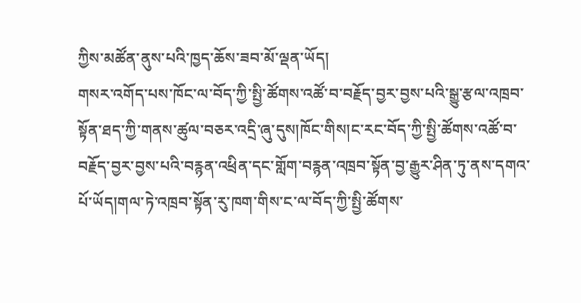ཀྱིས་མཚོན་ནུས་པའི་ཁྱད་ཆོས་ཟབ་མོ་ལྡན་ཡོད།
གསར་འགོད་པས་ཁོང་ལ་བོད་ཀྱི་སྤྱི་ཚོགས་འཚོ་བ་བརྗོད་བྱར་བྱས་པའི་སྒྱུ་རྩལ་འཁྲབ་སྟོན་ཐད་ཀྱི་གནས་ཚུལ་བཅར་འདྲི་ཞུ་དུས།ཁོང་གིས།ང་རང་བོད་ཀྱི་སྤྱི་ཚོགས་འཚོ་བ་བརྗོད་བྱར་བྱས་པའི་བརྙན་འཕྲིན་དང་གློག་བརྙན་འཁྲབ་སྟོན་བྱ་རྒྱུར་ཤིན་ཏུ་ནས་དགའ་པོ་ཡོད།གལ་ཏེ་འཁྲབ་སྟོན་རུ་ཁག་གིས་ང་ལ་བོད་ཀྱི་སྤྱི་ཚོགས་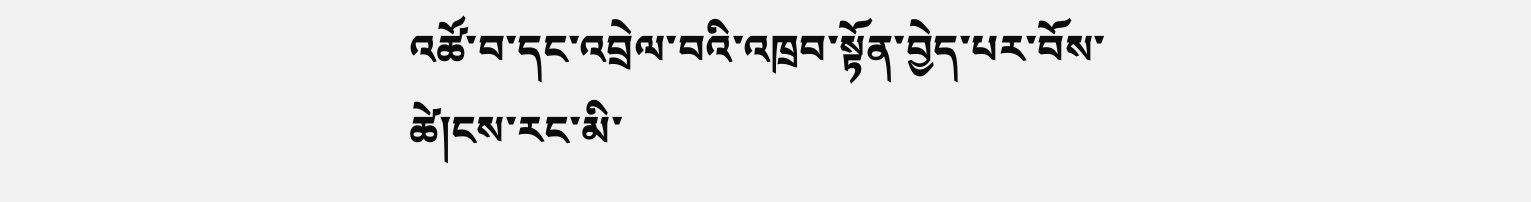འཚོ་བ་དང་འབྲེལ་བའི་འཁྲབ་སྟོན་བྱེད་པར་བོས་ཚེ།ངས་རང་མི་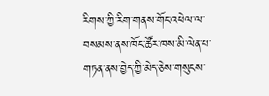རིགས་ཀྱི་རིག་གནས་གོང་འཕེལ་ལ་བསམས་ནས་ཁོང་ཚོར་ཁས་མི་ལེན་པ་གཏན་ནས་བྱེད་ཀྱི་མེད་ཅེས་གསུངས་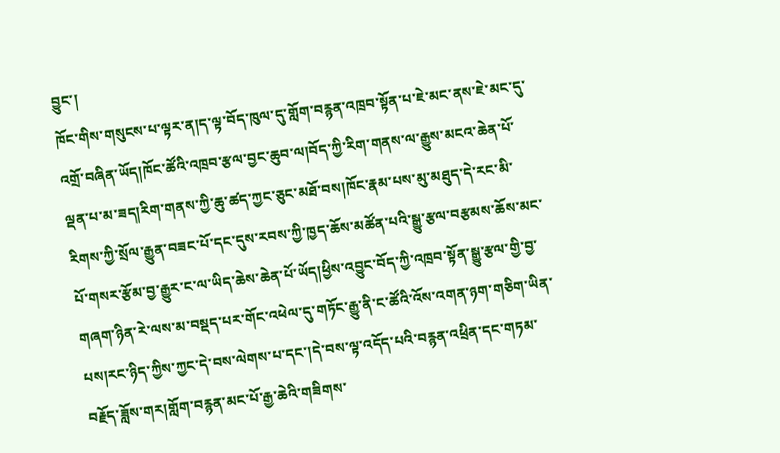བྱུང་།
ཁོང་གིས་གསུངས་པ་ལྟར་ན།ད་ལྟ་བོད་ཁུལ་དུ་གློག་བརྙན་འཁྲབ་སྟོན་པ་ཇེ་མང་ནས་ཇེ་མང་དུ་འགྲོ་བཞིན་ཡོད།ཁོང་ཚོའི་འཁྲབ་རྩལ་བྱང་ཆུབ་ལ།བོད་ཀྱི་རིག་གནས་ལ་རྒྱུས་མངའ་ཆེན་པོ་ལྡན་པ་མ་ཟད།རིག་གནས་ཀྱི་ཆུ་ཚད་ཀྱང་ཅུང་མཐོ་བས།ཁོང་རྣམ་པས་མུ་མཐུད་དེ་རང་མི་རིགས་ཀྱི་སྲོལ་རྒྱུན་བཟང་པོ་དང་དུས་རབས་ཀྱི་ཁྱད་ཆོས་མཚོན་པའི་སྒྱུ་རྩལ་བརྩམས་ཆོས་མང་པོ་གསར་རྩོམ་བྱ་རྒྱུར་ང་ལ་ཡིད་ཆེས་ཆེན་པོ་ཡོད།ཕྱིས་འབྱུང་བོད་ཀྱི་འཁྲབ་སྟོན་སྒྱུ་རྩལ་གྱི་བྱ་གཞག་ཉིན་རེ་ལས་མ་བསྡད་པར་གོང་འཕེལ་དུ་གཏོང་རྒྱུ་ནི་ང་ཚོའི་འོས་འགན་ཉག་གཅིག་ཡིན་པས།རང་ཉིད་ཀྱིས་ཀྱང་དེ་བས་ལེགས་པ་དང་།དེ་བས་ལྟ་འདོད་པའི་བརྙན་འཕྲིན་དང་གཏམ་བརྗོད་ཟློས་གར།གློག་བརྙན་མང་པོ་རྒྱ་ཆེའི་གཟིགས་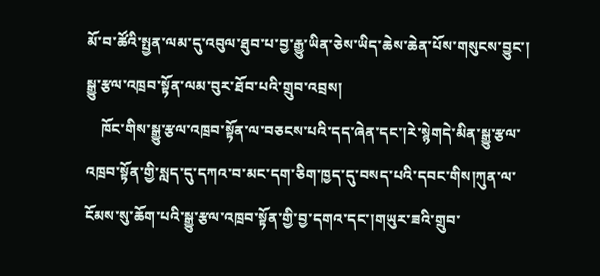མོ་བ་ཚོའི་སྤྱན་ལམ་དུ་འབུལ་ཐུབ་པ་བྱ་རྒྱུ་ཡིན་ཅེས་ཡིད་ཆེས་ཆེན་པོས་གསུངས་བྱུང་།
སྒྱུ་རྩལ་འཁྲབ་སྟོན་ལམ་བུར་ཐོབ་པའི་གྲུབ་འབྲས།
    ཁོང་གིས་སྒྱུ་རྩལ་འཁྲབ་སྟོན་ལ་བཅངས་པའི་དད་ཞེན་དང་།རེ་སྙེགདེ་མིན་སྒྱུ་རྩལ་འཁྲབ་སྟོན་གྱི་སླད་དུ་དཀའ་བ་མང་དག་ཅིག་ཁྱད་དུ་བསད་པའི་དབང་གིས།ཀུན་ལ་ངོམས་སུ་ཆོག་པའི་སྒྱུ་རྩལ་འཁྲབ་སྟོན་གྱི་བྱ་དགའ་དང་།གཡུར་ཟའི་གྲུབ་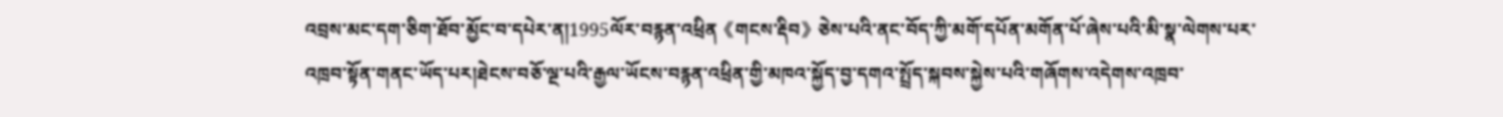འབྲས་མང་དག་ཅིག་ཐོབ་མྱོང་བ་དཔེར་ན།1995ལོར་བརྙན་འཕྲིན《གངས་རྡིབ》ཅེས་པའི་ནང་བོད་ཀྱི་མགོ་དཔོན་མགོན་པོ་ཞེས་པའི་མི་སྣ་ལེགས་པར་འཁྲབ་སྟོན་གནང་ཡོད་པར།ཐེངས་བཅོ་ལྔ་པའི་རྒྱལ་ཡོངས་བརྙན་འཕྲིན་གྱི་མཁའ་སྐྱོད་བྱ་དགའ་སྤྲོད་སྐབས་སྐྱེས་པའི་གཞོགས་འདེགས་འཁྲབ་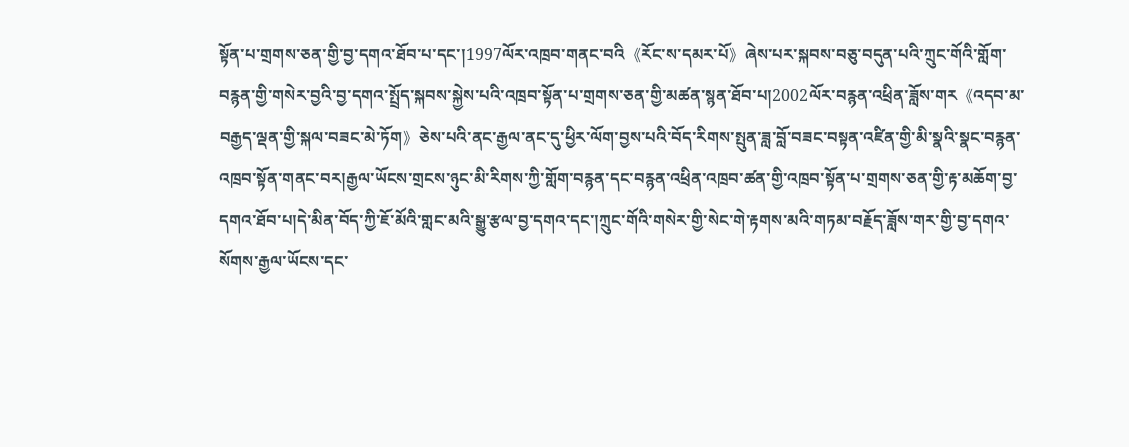སྟོན་པ་གྲགས་ཅན་གྱི་བྱ་དགའ་ཐོབ་པ་དང་།1997ལོར་འཁྲབ་གནང་བའི《རོང་ས་དམར་པོ》ཞེས་པར་སྐབས་བཅུ་བདུན་པའི་ཀྲུང་གོའི་གློག་བརྙན་གྱི་གསེར་བྱའི་བྱ་དགའ་སྤྲོད་སྐབས་སྐྱེས་པའི་འཁྲབ་སྟོན་པ་གྲགས་ཅན་གྱི་མཚན་སྙན་ཐོབ་པ།2002ལོར་བརྙན་འཕྲིན་ཟློས་གར《འདབ་མ་བརྒྱད་ལྡན་གྱི་སྐལ་བཟང་མེ་ཏོག》ཅེས་པའི་ནང་རྒྱལ་ནང་དུ་ཕྱིར་ལོག་བྱས་པའི་བོད་རིགས་སྤུན་ཟླ་བློ་བཟང་བསྟན་འཛིན་གྱི་མི་སྣའི་སྣང་བརྙན་འཁྲབ་སྟོན་གནང་བར།རྒྱལ་ཡོངས་གྲངས་ཉུང་མི་རིགས་ཀྱི་གློག་བརྙན་དང་བརྙན་འཕྲིན་འཁྲབ་ཚན་གྱི་འཁྲབ་སྟོན་པ་གྲགས་ཅན་གྱི་རྟ་མཆོག་བྱ་དགའ་ཐོབ་པ།དེ་མིན་བོད་ཀྱི་ཇོ་མོའི་གླང་མའི་སྒྱུ་རྩལ་བྱ་དགའ་དང་།ཀྲུང་གོའི་གསེར་གྱི་སེང་གེ་རྟགས་མའི་གཏམ་བརྗོད་ཟློས་གར་གྱི་བྱ་དགའ་སོགས་རྒྱལ་ཡོངས་དང་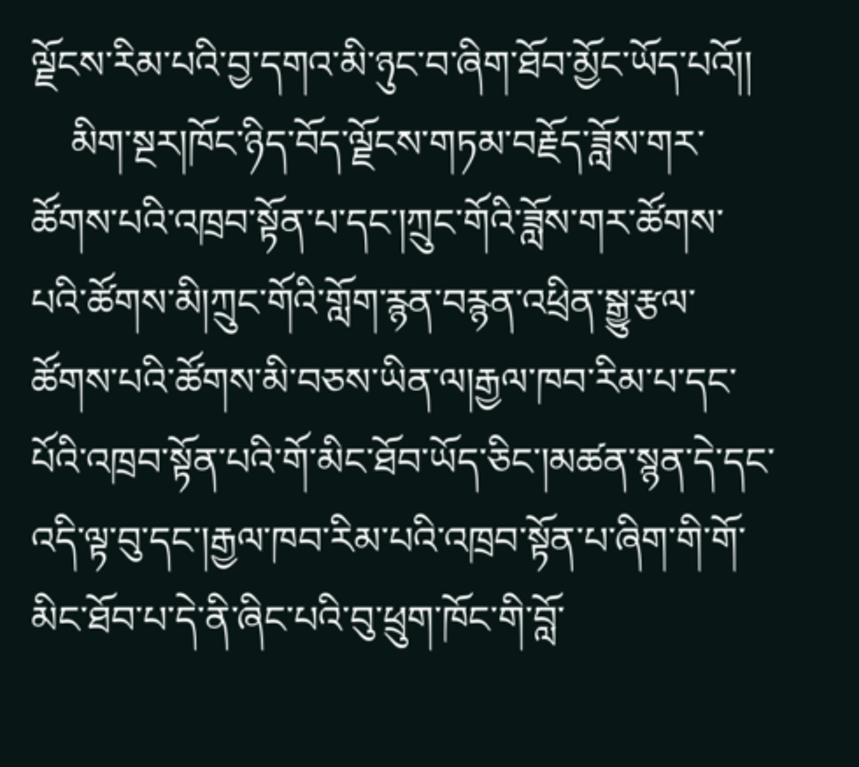ལྗོངས་རིམ་པའི་བྱ་དགའ་མི་ཉུང་བ་ཞིག་ཐོབ་མྱོང་ཡོད་པའོ།།
    མིག་སྔར།ཁོང་ཉིད་བོད་ལྗོངས་གཏམ་བརྗོད་ཟློས་གར་ཚོགས་པའི་འཁྲབ་སྟོན་པ་དང་།ཀྲུང་གོའི་ཟློས་གར་ཚོགས་པའི་ཚོགས་མི།ཀྲུང་གོའི་གློག་རྙན་བརྙན་འཕྲིན་སྒྱུ་རྩལ་ཚོགས་པའི་ཚོགས་མི་བཅས་ཡིན་ལ།རྒྱལ་ཁབ་རིམ་པ་དང་པོའི་འཁྲབ་སྟོན་པའི་གོ་མིང་ཐོབ་ཡོད་ཅིང་།མཚན་སྙན་དེ་དང་འདི་ལྟ་བུ་དང་།རྒྱལ་ཁབ་རིམ་པའི་འཁྲབ་སྟོན་པ་ཞིག་གི་གོ་མིང་ཐོབ་པ་དེ་ནི་ཞིང་པའི་བུ་ཕྲུག་ཁོང་གི་བློ་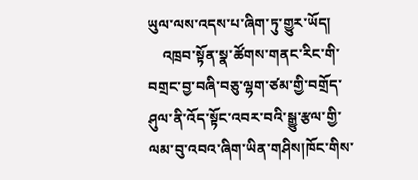ཡུལ་ལས་འདས་པ་ཞིག་ཏུ་གྱུར་ཡོད།
    འཁྲབ་སྟོན་སྣ་ཚོགས་གནང་རིང་གི་བགྲང་བྱ་བཞི་བཅུ་ལྷག་ཙམ་གྱི་བགྲོད་ཤུལ་ནི་འོད་སྟོང་འབར་བའི་སྒྱུ་རྩལ་གྱི་ལམ་བུ་འབའ་ཞིག་ཡིན་གཤིས།ཁོང་གིས་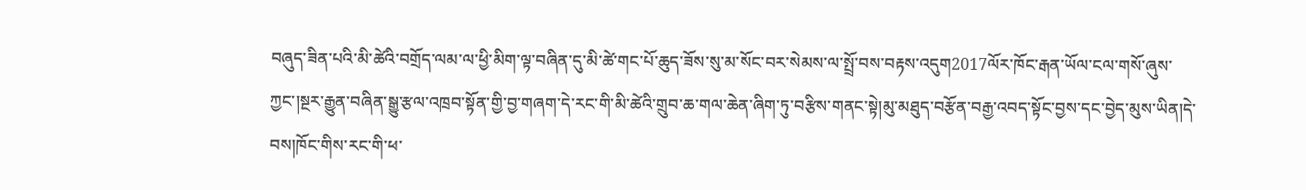བཞུད་ཟིན་པའི་མི་ཚེའི་བགྲོད་ལམ་ལ་ཕྱི་མིག་ལྟ་བཞིན་དུ་མི་ཚེ་གང་པོ་ཆུད་ཟོས་སུ་མ་སོང་བར་སེམས་ལ་སྤྲོ་བས་བརྟས་འདུག2017ལོར་ཁོང་རྒན་ཡོལ་ངལ་གསོ་ཞུས་ཀྱང་།སྔར་རྒྱུན་བཞིན་སྒྱུ་རྩལ་འཁྲབ་སྟོན་གྱི་བྱ་གཞག་དེ་རང་གི་མི་ཚེའི་གྲུབ་ཆ་གལ་ཆེན་ཞིག་ཏུ་བརྩིས་གནང་སྟེ།མུ་མཐུད་བརྩོན་བརྒྱ་འབད་སྟོང་བྱས་དང་བྱེད་མུས་ཡིན།དེ་བས།ཁོང་གིས་རང་གི་ཕ་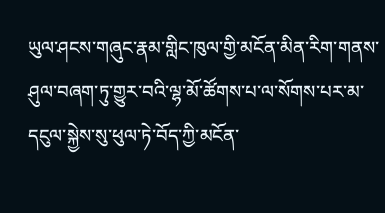ཡུལ་ཤངས་གཞུང་རྣམ་གླིང་ཁུལ་གྱི་མངོན་མིན་རིག་གནས་ཤུལ་བཞག་ཏུ་གྱུར་བའི་ལྷ་མོ་ཚོགས་པ་ལ་སོགས་པར་མ་དངུལ་སྐྱེས་སུ་ཕུལ་ཏེ་བོད་ཀྱི་མངོན་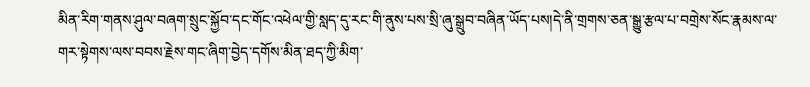མིན་རིག་གནས་ཤུལ་བཞག་སྲུང་སྐྱོབ་དང་གོང་འཕེལ་གྱི་སླད་དུ་རང་གི་ནུས་པས་སྲི་ཞུ་སྒྲུབ་བཞིན་ཡོད་པས།དེ་ནི་གྲགས་ཅན་སྒྱུ་རྩལ་པ་བགྲེས་སོང་རྣམས་ལ་གར་སྟེགས་ལས་བབས་རྗེས་གང་ཞིག་བྱེད་དགོས་མིན་ཐད་ཀྱི་མིག་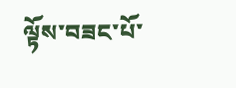ལྟོས་བཟང་པོ་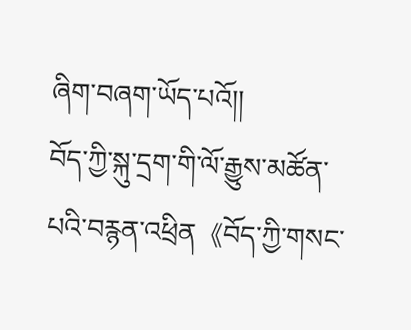ཞིག་བཞག་ཡོད་པའོ།།
བོད་ཀྱི་སྐུ་དྲག་གི་ལོ་རྒྱུས་མཚོན་པའི་བརྙན་འཕྲིན《བོད་ཀྱི་གསང་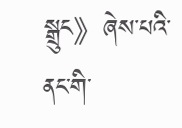སྒྲུང》ཞེས་པའི་ནང་གི་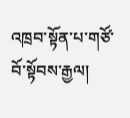འཁྲབ་སྟོན་པ་གཙོ་བོ་སྟོབས་རྒྱལ།